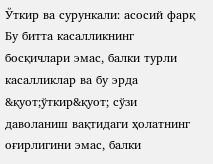Ўткир ва сурункали: асосий фарқ
Бу битта касалликнинг босқичлари эмас, балки турли касалликлар ва бу эрда &қуот;ўткир&қуот; сўзи даволаниш вақтидаги ҳолатнинг оғирлигини эмас, балки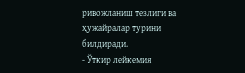ривожланиш тезлиги ва ҳужайралар турини билдиради.
- Ўткир лейкемия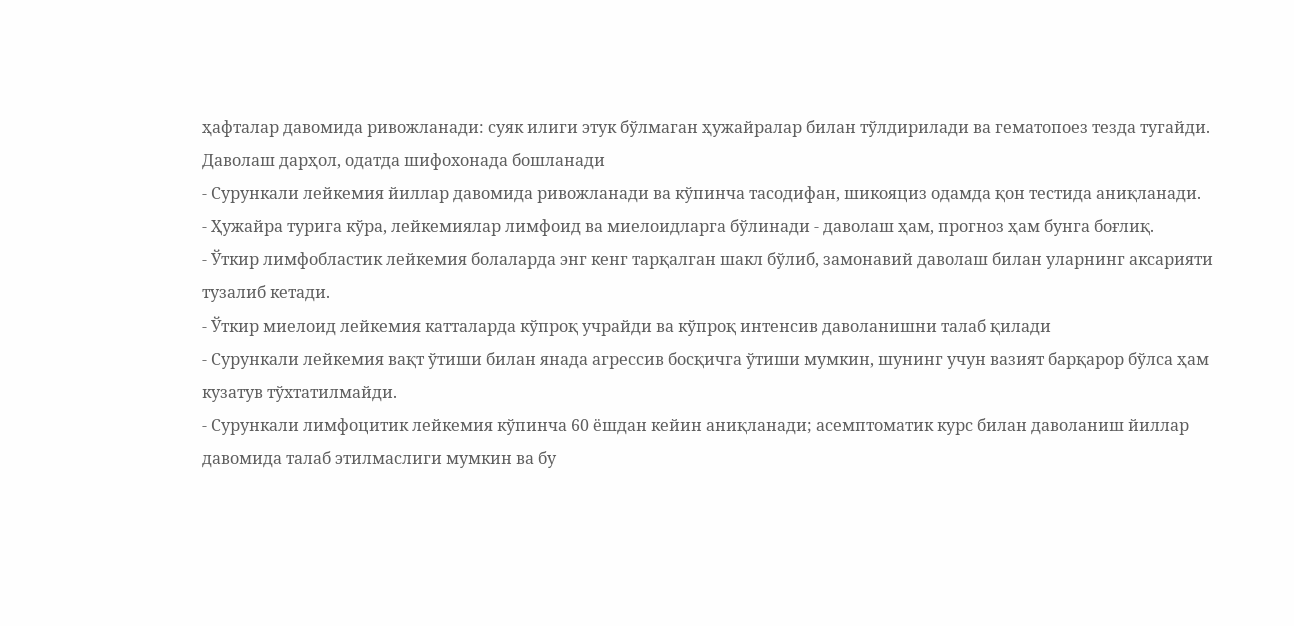ҳафталар давомида ривожланади: суяк илиги этук бўлмаган ҳужайралар билан тўлдирилади ва гематопоез тезда тугайди. Даволаш дарҳол, одатда шифохонада бошланади
- Сурункали лейкемия йиллар давомида ривожланади ва кўпинча тасодифан, шикояциз одамда қон тестида аниқланади.
- Ҳужайра турига кўра, лейкемиялар лимфоид ва миелоидларга бўлинади - даволаш ҳам, прогноз ҳам бунга боғлиқ.
- Ўткир лимфобластик лейкемия болаларда энг кенг тарқалган шакл бўлиб, замонавий даволаш билан уларнинг аксарияти тузалиб кетади.
- Ўткир миелоид лейкемия катталарда кўпроқ учрайди ва кўпроқ интенсив даволанишни талаб қилади
- Сурункали лейкемия вақт ўтиши билан янада агрессив босқичга ўтиши мумкин, шунинг учун вазият барқарор бўлса ҳам кузатув тўхтатилмайди.
- Сурункали лимфоцитик лейкемия кўпинча 60 ёшдан кейин аниқланади; асемптоматик курс билан даволаниш йиллар давомида талаб этилмаслиги мумкин ва бу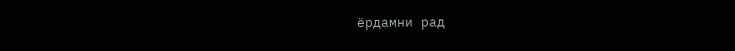ёрдамни рад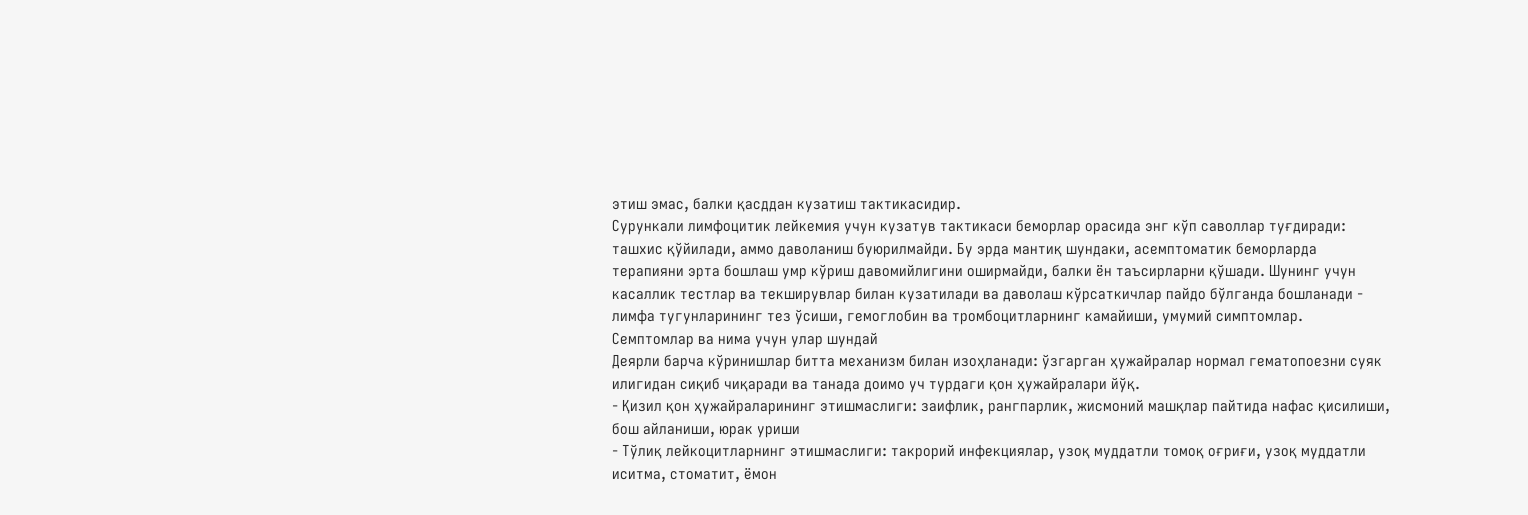этиш эмас, балки қасддан кузатиш тактикасидир.
Сурункали лимфоцитик лейкемия учун кузатув тактикаси беморлар орасида энг кўп саволлар туғдиради: ташхис қўйилади, аммо даволаниш буюрилмайди. Бу эрда мантиқ шундаки, асемптоматик беморларда терапияни эрта бошлаш умр кўриш давомийлигини оширмайди, балки ён таъсирларни қўшади. Шунинг учун касаллик тестлар ва текширувлар билан кузатилади ва даволаш кўрсаткичлар пайдо бўлганда бошланади - лимфа тугунларининг тез ўсиши, гемоглобин ва тромбоцитларнинг камайиши, умумий симптомлар.
Семптомлар ва нима учун улар шундай
Деярли барча кўринишлар битта механизм билан изоҳланади: ўзгарган ҳужайралар нормал гематопоезни суяк илигидан сиқиб чиқаради ва танада доимо уч турдаги қон ҳужайралари йўқ.
- Қизил қон ҳужайраларининг этишмаслиги: заифлик, рангпарлик, жисмоний машқлар пайтида нафас қисилиши, бош айланиши, юрак уриши
- Тўлиқ лейкоцитларнинг этишмаслиги: такрорий инфекциялар, узоқ муддатли томоқ оғриғи, узоқ муддатли иситма, стоматит, ёмон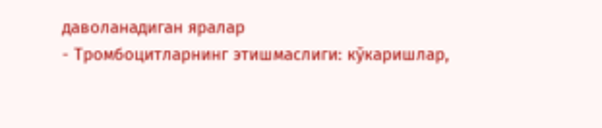даволанадиган яралар
- Тромбоцитларнинг этишмаслиги: кўкаришлар,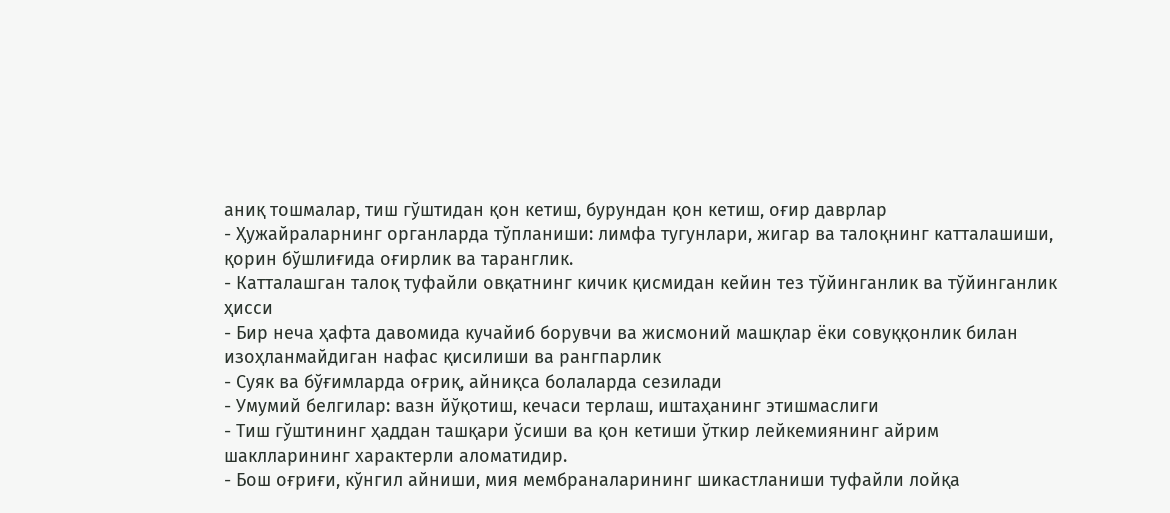аниқ тошмалар, тиш гўштидан қон кетиш, бурундан қон кетиш, оғир даврлар
- Ҳужайраларнинг органларда тўпланиши: лимфа тугунлари, жигар ва талоқнинг катталашиши, қорин бўшлиғида оғирлик ва таранглик.
- Катталашган талоқ туфайли овқатнинг кичик қисмидан кейин тез тўйинганлик ва тўйинганлик ҳисси
- Бир неча ҳафта давомида кучайиб борувчи ва жисмоний машқлар ёки совуққонлик билан изоҳланмайдиган нафас қисилиши ва рангпарлик
- Суяк ва бўғимларда оғриқ, айниқса болаларда сезилади
- Умумий белгилар: вазн йўқотиш, кечаси терлаш, иштаҳанинг этишмаслиги
- Тиш гўштининг ҳаддан ташқари ўсиши ва қон кетиши ўткир лейкемиянинг айрим шаклларининг характерли аломатидир.
- Бош оғриғи, кўнгил айниши, мия мембраналарининг шикастланиши туфайли лойқа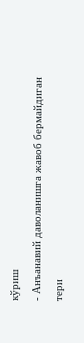кўриш
- Анъанавий даволанишга жавоб бермайдиган тери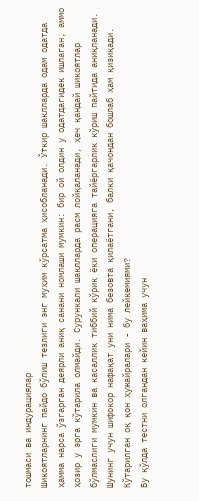тошмаси ва индурациялар
Шикоятларнинг пайдо бўлиш тезлиги энг муҳим кўрсатма ҳисобланади. Ўткир шаклларда одам одатда ҳамма нарса ўзгарган деярли аниқ санани номлаши мумкин: бир ой олдин у одатдагидек ишлаган, аммо ҳозир у эрга кўтарила олмайди. Сурункали шаклларда расм лойқаланади, ҳеч қандай шикоятлар бўлмаслиги мумкин ва касаллик тиббий кўрик ёки операцияга тайёргарлик кўриш пайтида аниқланади. Шунинг учун шифокор нафақат уни нима безовта қилаётгани, балки қачондан бошлаб ҳам қизиқади.
Кўтарилган оқ қон ҳужайралари - бу лейкемиями?
Бу қўлда тестни олгандан кейин ваҳима учун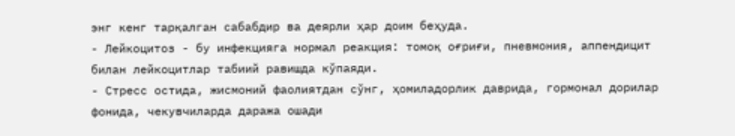энг кенг тарқалган сабабдир ва деярли ҳар доим беҳуда.
- Лейкоцитоз - бу инфекцияга нормал реакция: томоқ оғриғи, пневмония, аппендицит билан лейкоцитлар табиий равишда кўпаяди.
- Стресс остида, жисмоний фаолиятдан сўнг, ҳомиладорлик даврида, гормонал дорилар фонида, чекувчиларда даража ошади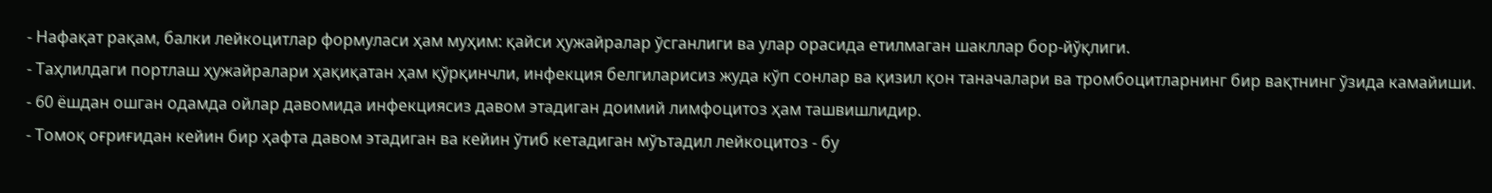- Нафақат рақам, балки лейкоцитлар формуласи ҳам муҳим: қайси ҳужайралар ўсганлиги ва улар орасида етилмаган шакллар бор-йўқлиги.
- Таҳлилдаги портлаш ҳужайралари ҳақиқатан ҳам қўрқинчли, инфекция белгиларисиз жуда кўп сонлар ва қизил қон таначалари ва тромбоцитларнинг бир вақтнинг ўзида камайиши.
- 60 ёшдан ошган одамда ойлар давомида инфекциясиз давом этадиган доимий лимфоцитоз ҳам ташвишлидир.
- Томоқ оғриғидан кейин бир ҳафта давом этадиган ва кейин ўтиб кетадиган мўътадил лейкоцитоз - бу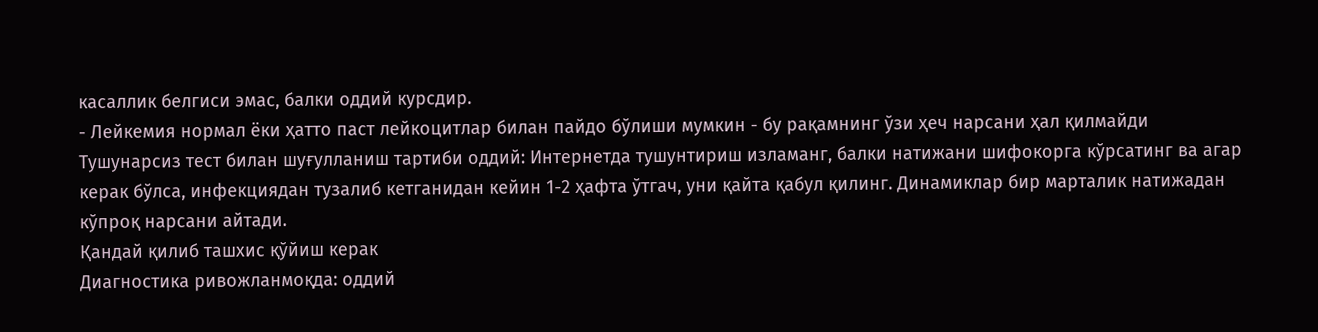касаллик белгиси эмас, балки оддий курсдир.
- Лейкемия нормал ёки ҳатто паст лейкоцитлар билан пайдо бўлиши мумкин - бу рақамнинг ўзи ҳеч нарсани ҳал қилмайди
Тушунарсиз тест билан шуғулланиш тартиби оддий: Интернетда тушунтириш изламанг, балки натижани шифокорга кўрсатинг ва агар керак бўлса, инфекциядан тузалиб кетганидан кейин 1-2 ҳафта ўтгач, уни қайта қабул қилинг. Динамиклар бир марталик натижадан кўпроқ нарсани айтади.
Қандай қилиб ташхис қўйиш керак
Диагностика ривожланмоқда: оддий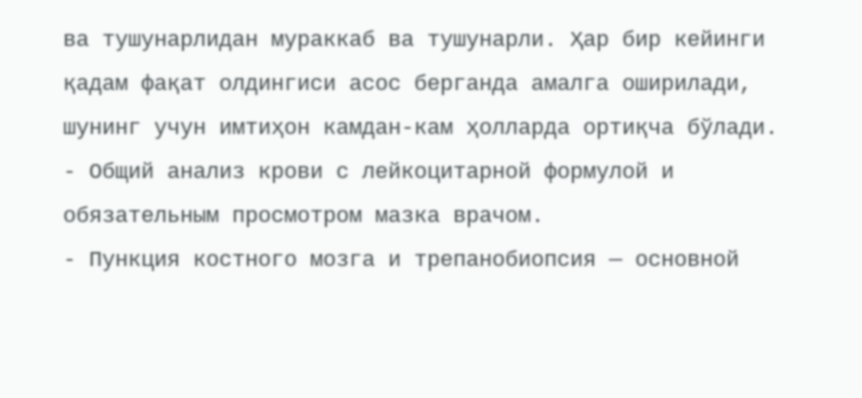ва тушунарлидан мураккаб ва тушунарли. Ҳар бир кейинги қадам фақат олдингиси асос берганда амалга оширилади, шунинг учун имтиҳон камдан-кам ҳолларда ортиқча бўлади.
- Общий анализ крови с лейкоцитарной формулой и обязательным просмотром мазка врачом.
- Пункция костного мозга и трепанобиопсия — основной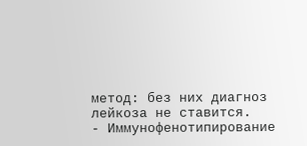метод: без них диагноз лейкоза не ставится.
- Иммунофенотипирование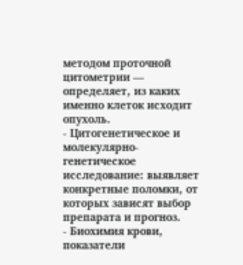методом проточной цитометрии — определяет, из каких именно клеток исходит опухоль.
- Цитогенетическое и молекулярно-генетическое исследование: выявляет конкретные поломки, от которых зависят выбор препарата и прогноз.
- Биохимия крови, показатели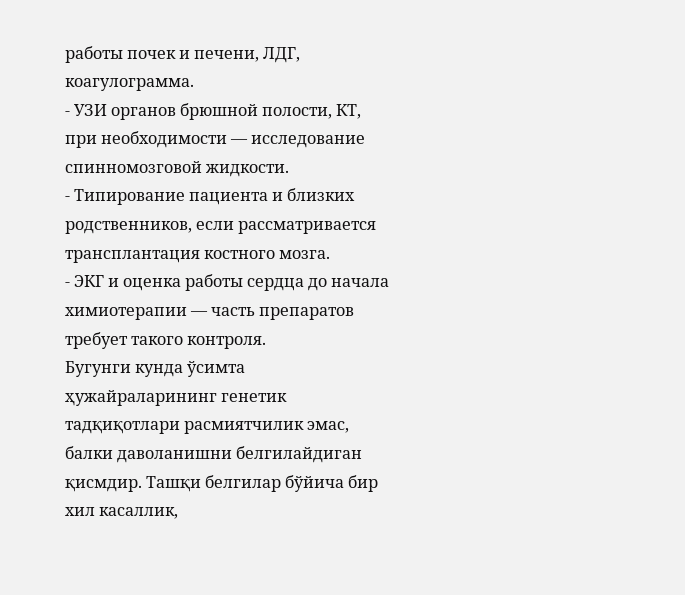работы почек и печени, ЛДГ, коагулограмма.
- УЗИ органов брюшной полости, КТ, при необходимости — исследование спинномозговой жидкости.
- Типирование пациента и близких родственников, если рассматривается трансплантация костного мозга.
- ЭКГ и оценка работы сердца до начала химиотерапии — часть препаратов требует такого контроля.
Бугунги кунда ўсимта ҳужайраларининг генетик тадқиқотлари расмиятчилик эмас, балки даволанишни белгилайдиган қисмдир. Ташқи белгилар бўйича бир хил касаллик,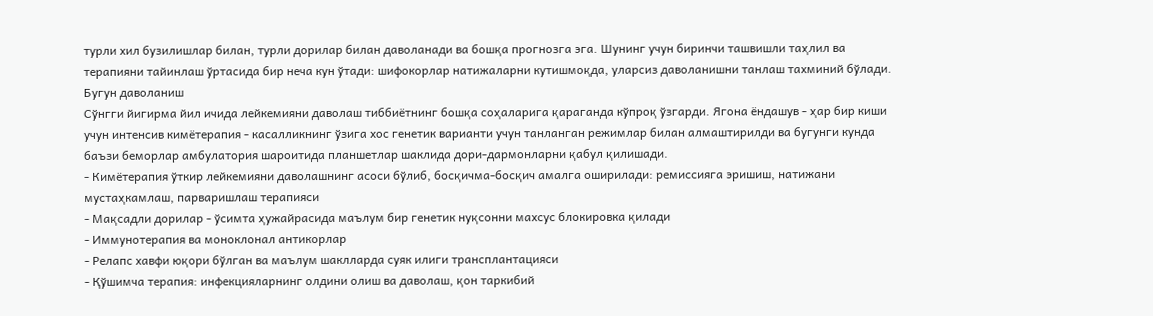турли хил бузилишлар билан, турли дорилар билан даволанади ва бошқа прогнозга эга. Шунинг учун биринчи ташвишли таҳлил ва терапияни тайинлаш ўртасида бир неча кун ўтади: шифокорлар натижаларни кутишмоқда, уларсиз даволанишни танлаш тахминий бўлади.
Бугун даволаниш
Сўнгги йигирма йил ичида лейкемияни даволаш тиббиётнинг бошқа соҳаларига қараганда кўпроқ ўзгарди. Ягона ёндашув - ҳар бир киши учун интенсив кимётерапия - касалликнинг ўзига хос генетик варианти учун танланган режимлар билан алмаштирилди ва бугунги кунда баъзи беморлар амбулатория шароитида планшетлар шаклида дори-дармонларни қабул қилишади.
- Кимётерапия ўткир лейкемияни даволашнинг асоси бўлиб, босқичма-босқич амалга оширилади: ремиссияга эришиш, натижани мустаҳкамлаш, парваришлаш терапияси
- Мақсадли дорилар - ўсимта ҳужайрасида маълум бир генетик нуқсонни махсус блокировка қилади
- Иммунотерапия ва моноклонал антикорлар
- Релапс хавфи юқори бўлган ва маълум шаклларда суяк илиги трансплантацияси
- Қўшимча терапия: инфекцияларнинг олдини олиш ва даволаш, қон таркибий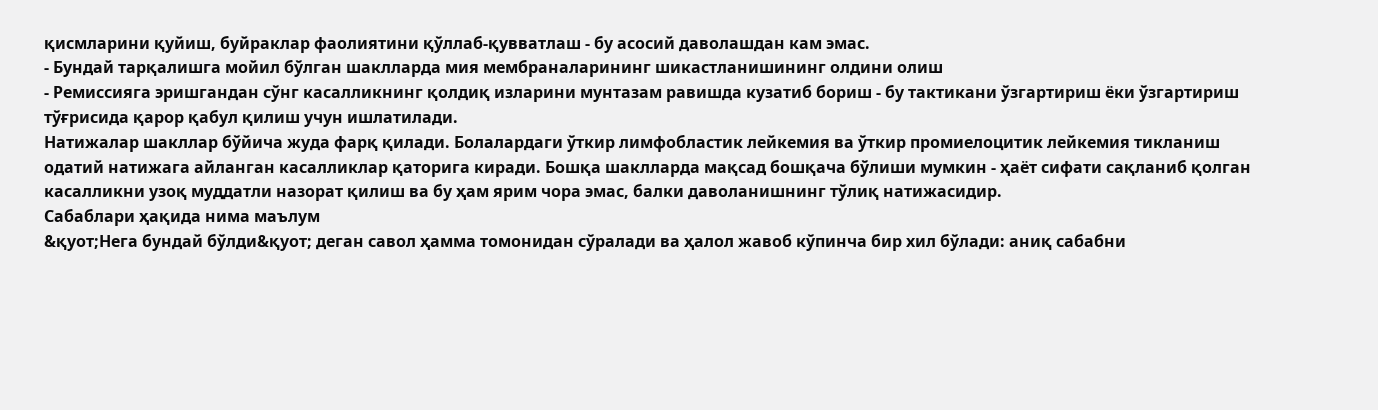қисмларини қуйиш, буйраклар фаолиятини қўллаб-қувватлаш - бу асосий даволашдан кам эмас.
- Бундай тарқалишга мойил бўлган шаклларда мия мембраналарининг шикастланишининг олдини олиш
- Ремиссияга эришгандан сўнг касалликнинг қолдиқ изларини мунтазам равишда кузатиб бориш - бу тактикани ўзгартириш ёки ўзгартириш тўғрисида қарор қабул қилиш учун ишлатилади.
Натижалар шакллар бўйича жуда фарқ қилади. Болалардаги ўткир лимфобластик лейкемия ва ўткир промиелоцитик лейкемия тикланиш одатий натижага айланган касалликлар қаторига киради. Бошқа шаклларда мақсад бошқача бўлиши мумкин - ҳаёт сифати сақланиб қолган касалликни узоқ муддатли назорат қилиш ва бу ҳам ярим чора эмас, балки даволанишнинг тўлиқ натижасидир.
Сабаблари ҳақида нима маълум
&қуот;Нега бундай бўлди&қуот; деган савол ҳамма томонидан сўралади ва ҳалол жавоб кўпинча бир хил бўлади: аниқ сабабни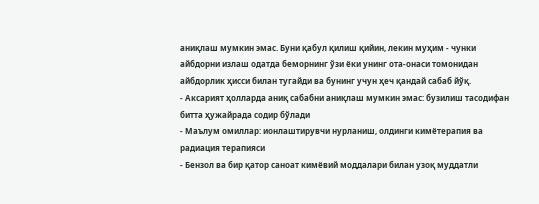аниқлаш мумкин эмас. Буни қабул қилиш қийин, лекин муҳим - чунки айбдорни излаш одатда беморнинг ўзи ёки унинг ота-онаси томонидан айбдорлик ҳисси билан тугайди ва бунинг учун ҳеч қандай сабаб йўқ.
- Аксарият ҳолларда аниқ сабабни аниқлаш мумкин эмас: бузилиш тасодифан битта ҳужайрада содир бўлади
- Маълум омиллар: ионлаштирувчи нурланиш, олдинги кимётерапия ва радиация терапияси
- Бензол ва бир қатор саноат кимёвий моддалари билан узоқ муддатли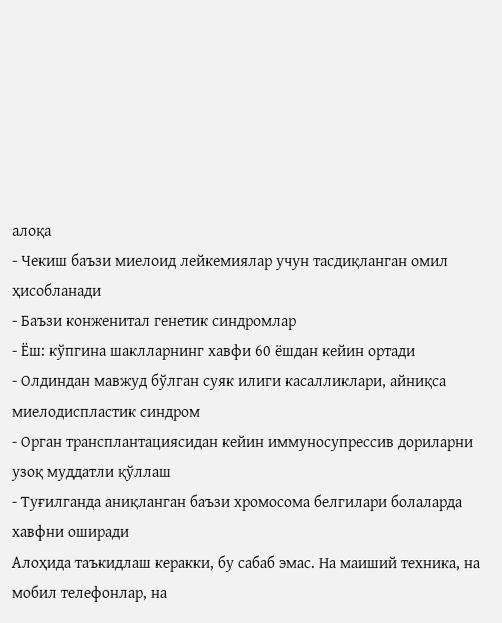алоқа
- Чекиш баъзи миелоид лейкемиялар учун тасдиқланган омил ҳисобланади
- Баъзи конженитал генетик синдромлар
- Ёш: кўпгина шаклларнинг хавфи 60 ёшдан кейин ортади
- Олдиндан мавжуд бўлган суяк илиги касалликлари, айниқса миелодиспластик синдром
- Орган трансплантациясидан кейин иммуносупрессив дориларни узоқ муддатли қўллаш
- Туғилганда аниқланган баъзи хромосома белгилари болаларда хавфни оширади
Алоҳида таъкидлаш керакки, бу сабаб эмас. На маиший техника, на мобил телефонлар, на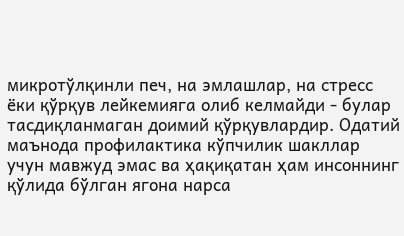микротўлқинли печ, на эмлашлар, на стресс ёки қўрқув лейкемияга олиб келмайди - булар тасдиқланмаган доимий қўрқувлардир. Одатий маънода профилактика кўпчилик шакллар учун мавжуд эмас ва ҳақиқатан ҳам инсоннинг қўлида бўлган ягона нарса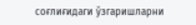соғлиғидаги ўзгаришларни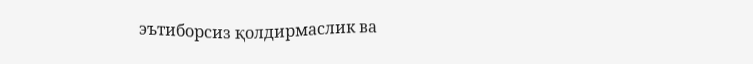эътиборсиз қолдирмаслик ва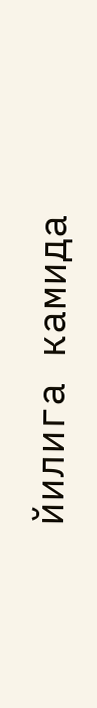йилига камида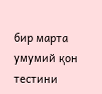бир марта умумий қон тестини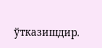ўтказишдир.